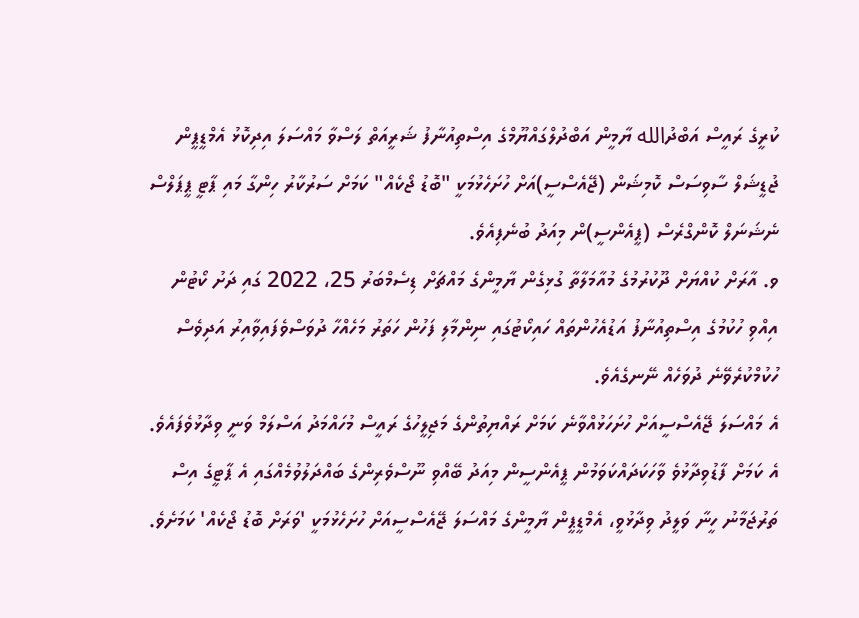ކުރީގެ ރައީސް އަބްދުالله ޔާމީން އަބްދުލްގައްޔޫމްގެ އިސްތިއުނާފު ޝަރީއަތް ލަސްވާ މައްސަލަ އިދިކޮޅު އެމްޑީޕީން ޖުޑީޝަލް ސާވިސަސް ކޮމިޝަން (ޖޭއެސްސީ)އަށް ހުށަހެޅުމަކީ "ބޮޑު ޖޯކެއް" ކަމަށް ސަރުކާރު ހިންގާ މައި ޕާޓީ ޕީޕަލްސް ނެޝަނަލް ކޮންގްރެސް (ޕީއެންސީ)ން މިއަދު ބުނެފިއެވެ.
ވ. އާރަށް ކުއްޔަށް ދޫކުރުމުގެ މުއާމަލާތާ ގުޅިގެން ޔާމީންގެ މައްޗަށް ޑިސެމްބަރު 25، 2022 ގައި ދަށު ކޯޓުން އިއްވި ހުކުމުގެ އިސްތިއުނާފު އަޑުއެހުންތައް ހައިކޯޓުގައި ނިންމާލި ފަހުން ހަތަރު މަހެއްހާ ދުވަސްވެފައިވާއިރު އަދިވެސް ހުކުމްކުރެވޭނެ ދުވަހެއް ނޭނގެއެވެ.
އެ މައްސަލަ ޖޭއެސްސީއަށް ހުށަހަޅުއްވާނެ ކަމަށް ރައްޔިތުންގެ މަޖިލީހުގެ ރައީސް މުހައްމަދު އަސްލަމް ވަނީ ވިދާޅުވެފައެވެ.
އެ ކަމަށް ފާޑުވިދާޅުވެ ވާހަކަދައްކަވަމުން ޕީއެންސީން މިއަދު ބޭއްވި ނޫސްވެރިންގެ ބައްދަލުވުމެއްގައި އެ ޕާޓީގެ އިސް ތަރުޖަމާނު ހީނާ ވަލީދު ވިދާޅުވީ، އެމްޑީޕީން ޔާމީންގެ މައްސަލަ ޖޭއެސްސީއަށް ހުށަހެޅުމަކީ 'ވަރަށް ބޮޑު ޖޯކެއް' ކަމަށެވެ.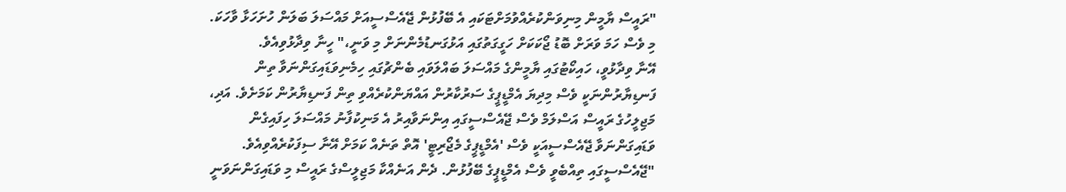"ރައީސް ޔާމީން މިނިވަންކުރެއްވުމަށްޓަކައި އެ ބޭފުޅުން ޖޭއެސްސީއަށް މައްސަލަ ބަލަން ހުށަހަޅާ ވާހަކަ. މި ވެސް ހަމަ ވަރަށް ބޮޑު ޖޯކަކަށް ހަގީގަތުގައި އަޅުގަނޑުމެންނަށް މި ވަނީ،" ހީނާ ވިދާޅުވިއެވެ.
އޭނާ ވިދާޅުވީ، ހައިކޯޓުގައި ޔާމީންގެ މައްސަލަ ބައްލަވައި ބެންޗުގައި ހިމެނިވަޑައިގަންނަވާ ތިން ފަނޑިޔާރުންނަކީ ވެސް މިދިޔަ އެމްޑީޕީގެ ސަރުކާރުން އައްޔަންކުރެއްވި ތިން ފަނޑިޔާރުން ކަމަށެވެ. އަދި، މަޖިލީހުގެ ރައީސް އަސްލަމް ވެސް ޖޭއެސްސީގައި އިންނަވާއިރު އެ މަނިކުފާނު މައްސަލަ ހިފައިގެން ވަޑައިގަންނަވާ ޖޭއެސްސީއަކީ ވެސް 'އެމްޑީޕީގެ މެޖޯރިޓީ' އޮތް ތަނެއް ކަމަށް އޭނާ ސިފަކުރެއްވިއެވެ.
"ޖޭއެސްސީގައި ތިއްބެވީ ވެސް އެމްޑީޕީގެ ބޭފުޅުން. ދެން އަނެއްކާ މަޖިލީސްގެ ރައީސް މި ވަޑައިގަންނަވަނީ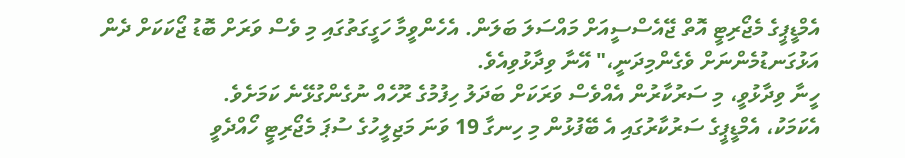އެމްޑީޕީގެ މެޖޯރިޓީ އޮތް ޖޭއެސްސީއަށް މައްސަލަ ބަލަން. އެހެންވީމާ ހަގީގަތުގައި މި ވެސް ވަރަށް ބޮޑު ޖޯކަކަށް ދެން އަޅުގަނޑުމެންނަށް ވެގެންމިދަނީ،" އޭނާ ވިދާޅުވިއެވެ.
ހީނާ ވިދާޅުވީ، މި ސަރުކާރުން އެއްވެސް ވަރަކަށް ބަދަލު ހިފުމުގެ ރޫހެއް ނުގެންގުޅޭނެ ކަމަށެވެ.
އެކަމަކު، އެމްޑީޕީގެ ސަރުކާރުގައި އެ ބޭފުޅުން މި ހިނގާ 19 ވަނަ މަޖިލީހުގެ ސުޕަ މެޖޯރިޓީ ހޯއްދެވީ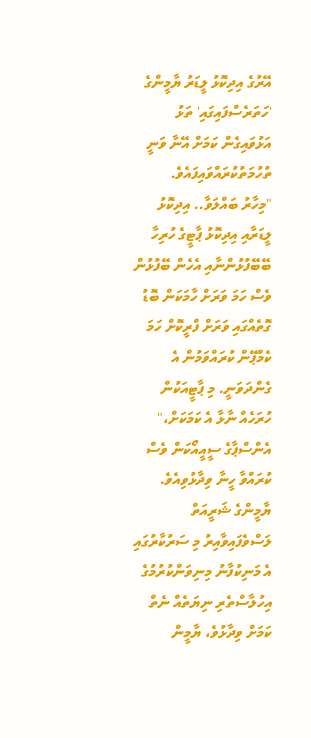އޭރުގެ އިދިކޮޅު ލީޑަރު ޔާމީންގެ 'ހަތަރެސްފައިގައި' ތަޅު އަޅުވައިގެން ކަމަށް އޭނާ ވަނީ ތުހުމަތުކުރައްވައިފައެވެ.
"މިހާރު ބައްލަވާ.. އިދިކޮޅު ލީޑަރާއި އިދިކޮޅު ޕާޓީގެ ހުރިހާ ބޭބޭފުޅުންނާއި އެހެން ބޭފުޅުން ވެސް ހަމަ ވަރަށް ހާމަކަން ބޮޑު ގޮތެއްގައި ވަރަށް ފްރީކޮށް ހަމަ ކެމްޕޭން ކުރައްވަމުން އެ ގެންދަވަނީ. މި ޕާޓީއަކުން ހުރަހެއް ނާޅާ އެ ކަމަކަށް،" އެންސްޕާގެ ސީއީއޯކަން ވެސް ކުރައްވާ ހީނާ ވިދާޅުވިއެވެ.
ޔާމީންގެ ޝަރީއަތް ލަސްވެފައިވާއިރު މި ސަރުކާރުގައި އެ މަނިކުފާނު މިނިވަންކުރުމުގެ އިހުލާސްތެރި ނިޔަތެއް ނެތް ކަމަށް ވިދާޅުވެ، ޔާމީން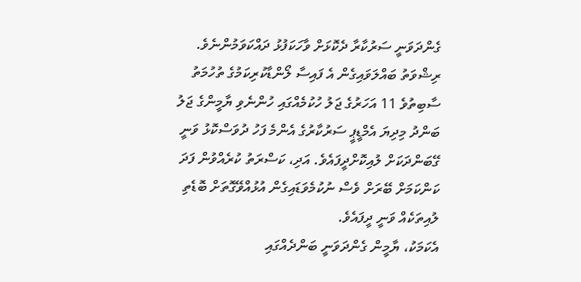ގެންދަވަނީ ސަރުކާރާ ދެކޮޅަށް ވާހަކަފުޅު ދައްކަވަމުންނެވެ.
ރިޝްވަތު ބައްލަވައިގެން އެ ފައިސާ ލޯންޑާކުރިކަމުގެ ތުހުމަތު ސާބިތުވެ 11 އަހަރުގެ ޖަލު ހުކުމެއްގައި ހުންނެވި ޔާމީންގެ ޖަލު ބަންދު މިދިޔަ އެމްޑީޕީ ސަރުކާރުގެ އެންމެ ފަހު ދުވަސްކޮޅު ވަނީ ގޭބަންދަކަށް ލުއިކޮށްދީފައެވެ. އަދި، ކަސްރަތު ކުރެއްވުން ފަދަ ކަންކަމަށް ބޭރަށް ވެސް ނުކުމެވަޑައިގެން އުޅުއްވޭގޮތަށް ބޮޑެތި ލުއިތަކެއް ވަނީ ދީފައެވެ.
އެކަމަކު، ޔާމީން ގެންދަވަނީ ބަންދެއްގައި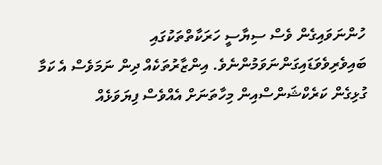ހުންނަވައިގެން ވެސް ސިޔާސީ ހަރަކާތްތަކުގައި ބައިވެރިވެވަޑައިގަންނަވަމުންނެވެ. އިންޒާރުތަކެއް ދިން ނަމަވެސް އެ ކަމާ ގުޅިގެން ކަރެކްޝަންސްއިން މިހާތަނަށް އެއްވެސް ފިޔަވަޅެއް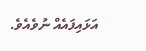އަޅައިފައެއް ނުވެއެވެ.